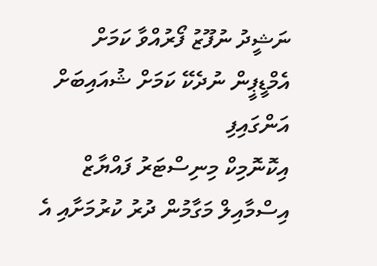ނަޝީދު ނުފޫޒު ފޯރުއްވާ ކަމަށް އެމްޑީޕީން ނުދެކޭ ކަމަށް ޝުއައިބަށް އަންގައިފި
އިކޮނޮމިކް މިނިސްޓަރު ފައްޔާޒް އިސްމާއިލް މަގާމުން ދުރު ކުރުމަށާއި އެ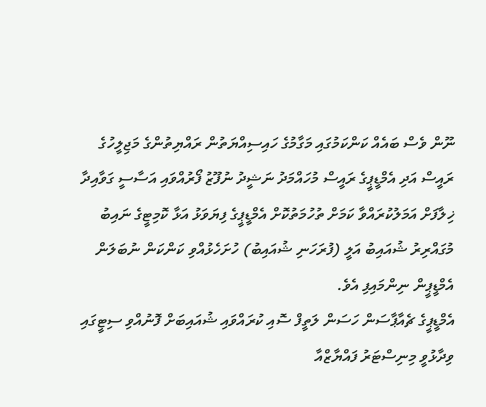ނޫން ވެސް ބައެއް ކަންކަމުގައި މަގާމުގެ ހައިސިއްޔަތުން ރައްޔިތުންގެ މަޖިލީހުގެ ރައީސް އަދި އެމްޑީޕީގެ ރައީސް މުހައްމަދު ނަޝީދު ނުފޫޒު ފޯރުއްވައި އަސާސީ ގަވާއިދާ ޚިލާފަށް އަމަލުކުރައްވާ ކަމަށް ތުހުމަތުކޮށް އެމްޑީޕީގެ ފިޔަވަޅު އަޅާ ކޮމިޓީގެ ނައިބު މުގައްރިރު ޝުއައިބު އަލީ (ފުރަހަނި ޝުއައިބު) ހުށަހެޅުއްވި ކަންކަން ނުބަލަން އެމްޑީޕީން ނިންމައިފި އެވެ.
އެމްޑީޕީގެ ޗެއާޕާސަން ހަސަން ލަތީފް ސޮއި ކުރައްވައި ޝުއައިބަށް ފޮނުއްވި ސިޓީގައި ވިދާޅުވީ މިނިސްޓަރު ފައްޔާޒްއާ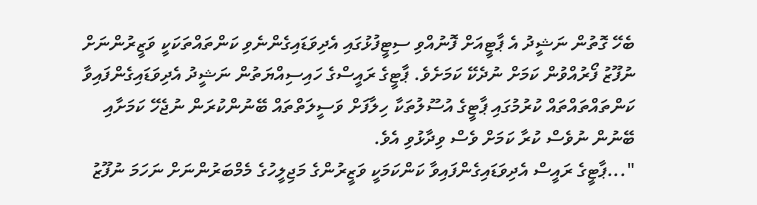ބެހޭ ގޮތުން ނަޝީދު އެ ޕާޓީއަށް ފޮނުއްވި ސިޓީފުޅުގައި އެދިވަޑައިގެންނެވި ކަންތައްތަކަކީ ވަޒީރުންނަށް ނުފޫޒު ފޯރުއްވުން ކަމަށް ނުދެކޭ ކަމަށެވެ. ޕާޓީގެ ރައީސްގެ ހައިސިއްޔަތުން ނަޝީދު އެދިވަޑައިގެންފައިވާ ކަންތައްތައްތައް ކުރުމުގައި ޕާޓީގެ އުސޫލުތަކާ ހިލާފަށް ވަސީލަތްތައް ބޭނުންކުރަން ނުޖެހޭ ކަމަށާއި ބޭނުން ނުވެސް ކުރާ ކަމަށް ވެސް ވިދާޅުވި އެވެ.
"...ޕާޓީގެ ރައީސް އެދިވަޑައިގެންފައިވާ ކަންކަމަކީ ވަޒީރުންގެ މަޖިލީހުގެ މެމްބަރުންނަށް ނަހަމަ ނުފޫޒު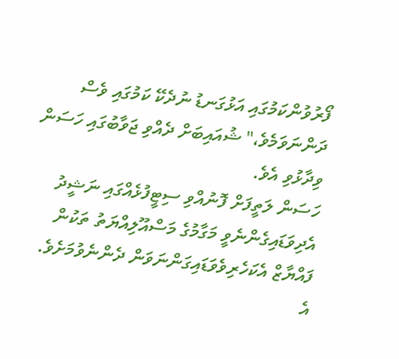ފޯރުވުންކަމުގައި އަޅުގަނޑު ނުދެކޭ ކަމުގައި ވެސް ދަންނަވަމެވެ،" ޝުއައިބަށް ދެއްވި ޖަވާބުގައި ހަސަން ވިދާޅުވި އެވެ.
ހަސަން ލަތީފަށް ފޮނުއްވި ސިޓީފުޅެއްގައި ނަޝީދު އެދިވަޑައިގެންނެވީ މަގާމުގެ މަސްއޫލިއްޔަތު ތަކުން ފައްޔާޒް އެކަހެރިވެވަޑައިގަންނަވަން ދެންނެވުމަށެވެ.
އެ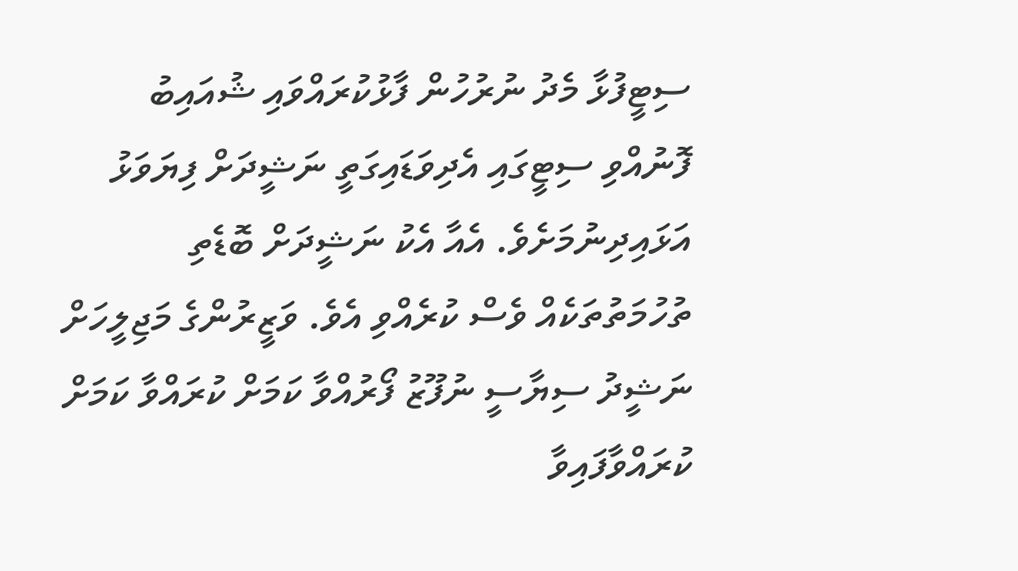ސިޓީފުޅާ މެދު ނުރުހުން ފާޅުކުރައްވައި ޝުއައިބު ފޮނުއްވި ސިޓީގައި އެދިވަޑައިގަތީ ނަޝީދަށް ފިޔަވަޅު އަޅައިދިނުމަށެވެ. އެއާ އެކު ނަޝީދަށް ބޮޑެތި ތުހުމަތުތަކެއް ވެސް ކުރެއްވި އެވެ. ވަޒީރުންގެ މަޖިލީހަށް ނަޝީދު ސިޔާސީ ނުފޫޒު ފޯރުއްވާ ކަމަށް ކުރައްވާ ކަމަށް ކުރައްވާފައިވާ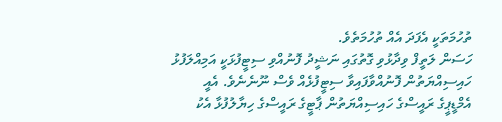ތުހުމަތަކީ އެފަދަ އެއް ތުހުމަތެވެ.
ހަސަން ލަތީފް ވިދާޅުވި ގޮތުގައި ނަޝީދު ފޮނުއްވި ސިޓީފުޅަކީ އަމިއްލަފުޅު ހައިސިއްޔަތުން ފޮނުއްވާފައިވާ ސިޓީފުޅެއް ވެސް ނޫނެނެވެ. އެއީ އެމްޑީޕީގެ ރައީސްގެ ހައިސިއްޔަތުން ޕާޓީގެ ރައީސްގެ ހިޔާލުފުޅާ އެކު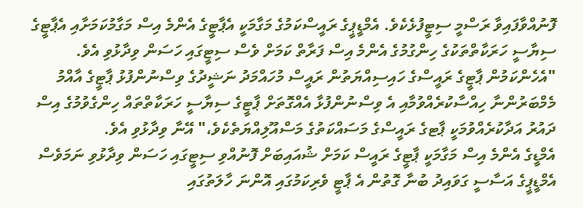ފޮނުއްވާފައިވާ ރަސްމީ ސިޓީފުޅެކެވެ. އެމްޑީޕީގެ ރައީސްކަމުގެ މަގާމަކީ އެޕާޓީގެ އެންމެ އިސް މަގާމުކަމަށާއި އެޕާޓީގެ ސިޔާސީ ހަރަކާތްތަކުގެ ހިންގުމުގެ އެންމެ އިސް ފަރާތް ކަމަށް ވެސް ސިޓީގައި ހަސަން ވިދާޅުވި އެވެ.
"އެހެންކަމުން ޕާޓީގެ ރައީސްގެ ހައިސިއްޔަތުން ރައީސް މުހައްމަދު ނަޝީދުގެ ވިސްނުންފުޅު ޕާޓީގެ އާއްމު މެމްބަރުންނާ ހިއްސާކުރެއްވުމާއި އެ ވިސްނުންފުޅާ އެއްގޮތަށް ޕާޓީގެ ސިޔާސީ ހަރަކާތްތައް ހިންގެވުމުގެ އިސް ދައުރު އަދާކުރެއްވުމަކީ ޕާޓގެ ރައީސްގެ މަސައްކަތުގެ މަސްއޫލިއްޔަތެކެވެ،" އޭނާ ވިދާޅުވި އެވެ.
އެމްޑީގެ އެންމެ އިސް މަގާމަކީ ޕާޓީގެ ރައީސް ކަމަށް ޝުއައިބަށް ފޮނުއްވި ސިޓީގައި ހަސަން ވިދާޅުވި ނަމަވެސް އެމްޑީޕީގެ އަސާސީ ގަވައިދު ބުނާ ގޮތުން އެ ޕާޓީ ވެރިކަމުގައި އޮންނަ ހާލަތުގައި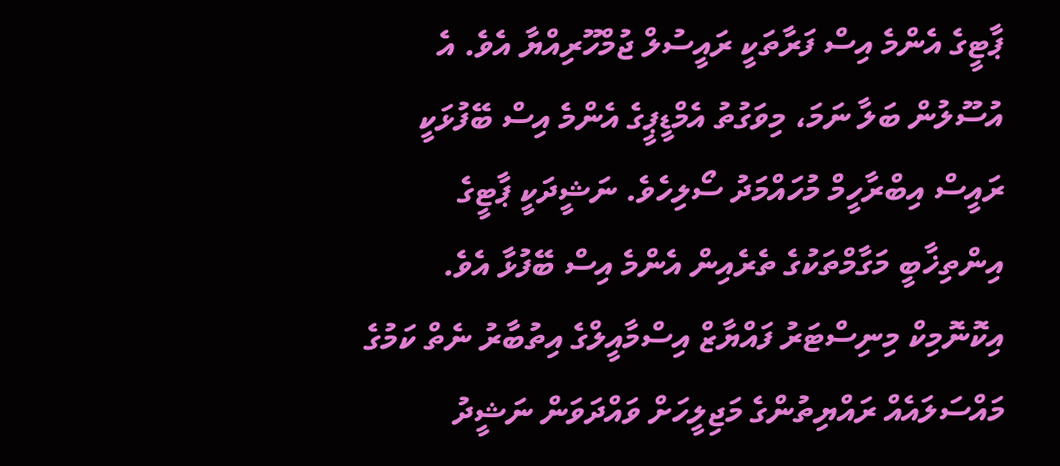ޕާޓީގެ އެންމެ އިސް ފަރާތަކީ ރައީސުލް ޖުމްހޫރިއްޔާ އެވެ. އެ އުސޫލުން ބަލާ ނަމަ، މިވަގުތު އެމްޑީޕީގެ އެންމެ އިސް ބޭފުޅަކީ ރައީސް އިބްރާހީމް މުހައްމަދު ސޯލިހެވެ. ނަޝީދަކީ ޕާޓީގެ އިންތިޚާބީ މަގާމްތަކުގެ ތެރެއިން އެންމެ އިސް ބޭފުޅާ އެވެ.
އިކޮނޮމިކް މިނިސްޓަރު ފައްޔާޒް އިސްމާއީލްގެ އިތުބާރު ނެތް ކަމުގެ މައްސަލައެއް ރައްޔިތުންގެ މަޖިލީހަށް ވައްދަވަން ނަޝީދު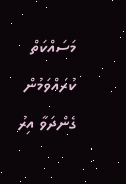މަސައްކަތް ކުރައްވަމުން ގެންދަވާ އިރު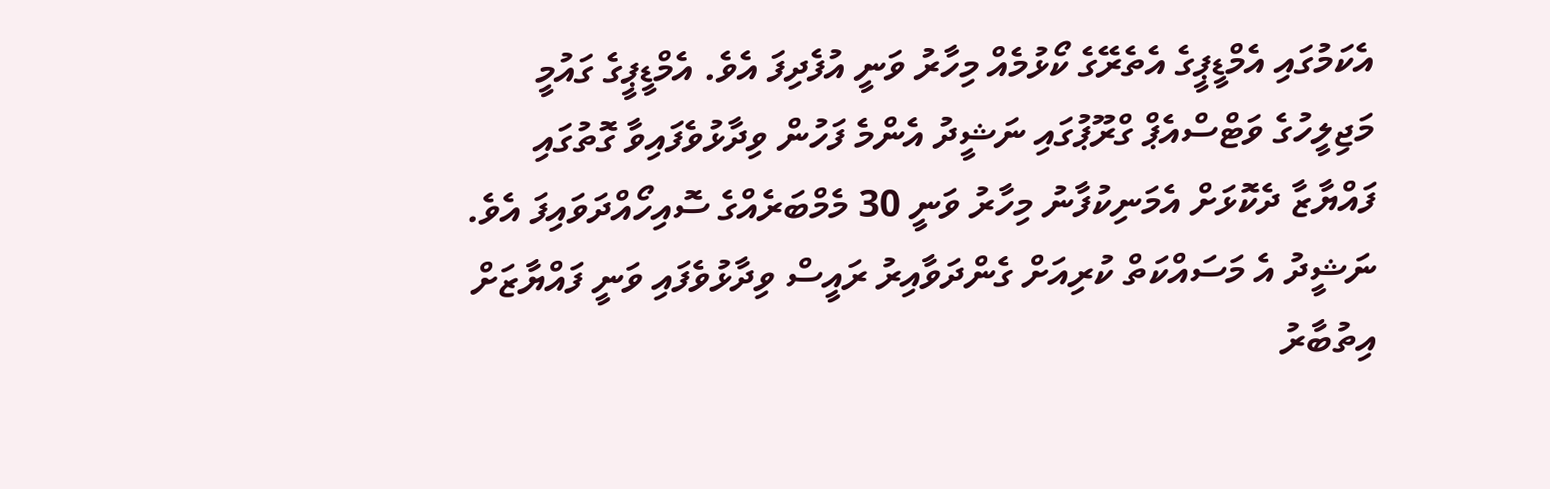އެކަމުގައި އެމްޑީޕީގެ އެތެރޭގެ ކޯޅުމެއް މިހާރު ވަނީ އުފެދިފަ އެވެ. އެމްޑީޕީގެ ގައުމީ މަޖިލީހުގެ ވަޓްސްއެޕް ގްރޫޕުގައި ނަޝީދު އެންމެ ފަހުން ވިދާޅުވެފައިވާ ގޮތުގައި ފައްޔާޒާ ދެކޮޅަށް އެމަނިކުފާނު މިހާރު ވަނީ 30 މެމްބަރެއްގެ ސޮއިހޯއްދަވައިފަ އެވެ.
ނަޝީދު އެ މަސައްކަތް ކުރިއަށް ގެންދަވާއިރު ރައީސް ވިދާޅުވެފައި ވަނީ ފައްޔާޒަށް އިތުބާރު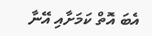އެބަ އޮތް ކަމަށާއި އޭނާ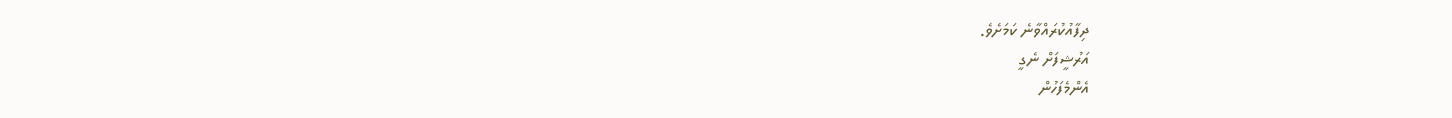ދިފާއުކުރައްވާނެ ކަމަށެވެ.
އަރުޝީފަށް ނެގީ
އެންމެފަހުން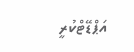އަޕްޑޭޓްކުރީ